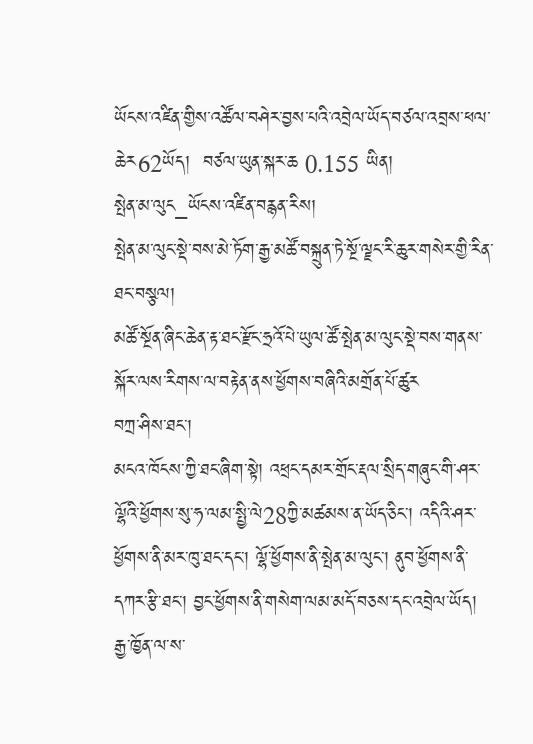ཡོངས་འཛིན་གྱིས་འཚོལ་བཤེར་བྱས་པའི་འབྲེལ་ཡོད་བཙལ་འབྲས་ཕལ་ཆེར62ཡོད།  བཙལ་ཡུན་སྐར་ཆ 0.155 ཡིན།
སྤེན་མ་ལུང_ཡོངས་འཛིན་བརྙན་རིས།
སྤེན་མ་ལུང་སྡེ་བས་མེ་ཏོག་རྒྱ་མཚོ་བསྐྲུན་ཏེ་སྔོ་ལྗང་རི་ཆུར་གསེར་གྱི་རིན་ཐང་བསྩལ།
མཚོ་སྔོན་ཞིང་ཆེན་རྟ་ཐང་རྫོང་ཧྲའོ་པེ་ཡུལ་ཚོ་སྤེན་མ་ལུང་སྡེ་བས་གནས་སྐོར་ལས་རིགས་ལ་བརྟེན་ནས་ཕྱོགས་བཞིའི་མགྲོན་པོ་ཚུར
བཀྲ་ཤིས་ཐང་།
མངའ་ཁོངས་ཀྱི་ཐང་ཞིག་སྟེ། འཕྲང་དམར་གྲོང་རྡལ་སྲིད་གཞུང་གི་ཤར་ལྷོའི་ཕྱོགས་སུ་ཧ་ལམ་སྤྱི་ལེ28ཀྱི་མཚམས་ན་ཡོད་ཅིང་། འདིའི་ཤར་ཕྱོགས་ནི་མར་ཁུ་ཐང་དང་། ལྷོ་ཕྱོགས་ནི་སྤེན་མ་ལུང་། ནུབ་ཕྱོགས་ནི་དཀར་རྩི་ཐང་། བྱང་ཕྱོགས་ནི་གསེག་ལམ་མདོ་བཅས་དང་འབྲེལ་ཡོད། རྒྱ་ཁྱོན་ལ་ས་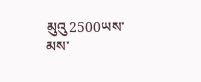མུའུ2500ཡས་མས་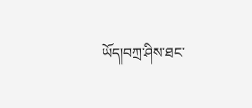ཡོད།བཀྲ་ཤིས་ཐང་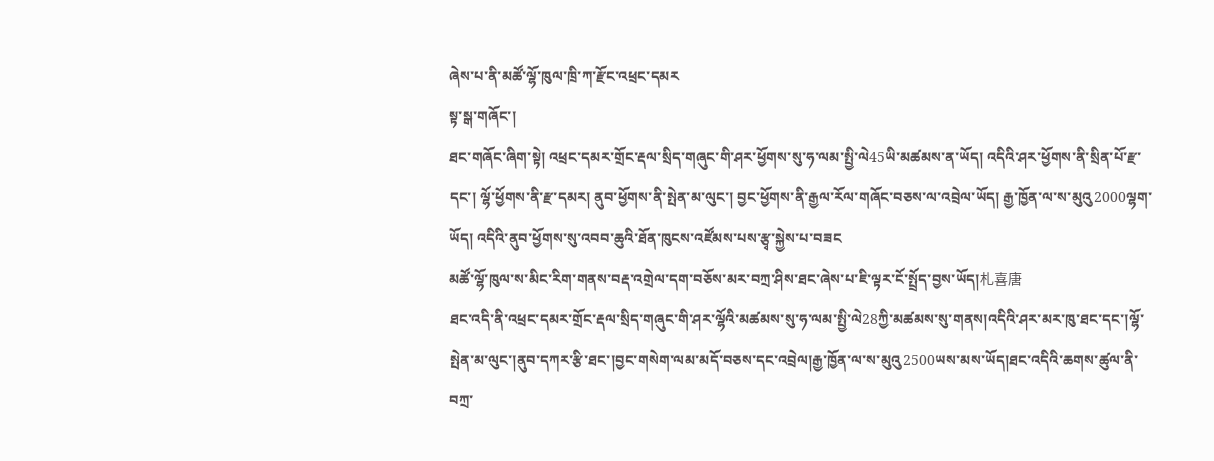ཞེས་པ་ནི་མཚོ་ལྷོ་ཁུལ་ཁྲི་ཀ་རྫོང་འཕྲང་དམར
སྟ་སྒ་གཞོང་།
ཐང་གཞོང་ཞིག་སྟེ། འཕྲང་དམར་གྲོང་རྡལ་སྲིད་གཞུང་གི་ཤར་ཕྱོགས་སུ་ཧ་ལམ་སྤྱི་ལེ45ཡི་མཚམས་ན་ཡོད། འདིའི་ཤར་ཕྱོགས་ནི་སྲིན་པོ་རྫ་དང་། ལྷོ་ཕྱོགས་ནི་རྫ་དམར། ནུབ་ཕྱོགས་ནི་སྤེན་མ་ལུང་། བྱང་ཕྱོགས་ནི་རྒྱལ་རོལ་གཞོང་བཅས་ལ་འབྲེལ་ཡོད། རྒྱ་ཁྱོན་ལ་ས་མུའུ2000ལྷག་ཡོད། འདིའི་ནུབ་ཕྱོགས་སུ་འབབ་ཆུའི་ཐོན་ཁུངས་འཛོམས་པས་རྩྭ་སྐྱེས་པ་བཟང
མཚོ་ལྷོ་ཁུལ་ས་མིང་རིག་གནས་བརྡ་འགྲེལ་དག་བཅོས་མར་བཀྲ་ཤིས་ཐང་ཞེས་པ་ཇི་ལྟར་ངོ་སྤྲོད་བྱས་ཡོད།札喜唐
ཐང་འདི་ནི་འཕྲང་དམར་གྲོང་རྡལ་སྲིད་གཞུང་གི་ཤར་ལྷོའི་མཚམས་སུ་ཧ་ལམ་སྤྱི་ལེ28ཀྱི་མཚམས་སུ་གནས།འདིའི་ཤར་མར་ཁུ་ཐང་དང་།ལྷོ་སྤེན་མ་ལུང་།ནུབ་དཀར་རྩི་ཐང་།བྱང་གསེག་ལམ་མདོ་བཅས་དང་འབྲེལ།རྒྱ་ཁྱོན་ལ་ས་མུའུ2500ཡས་མས་ཡོད།ཐང་འདིའི་ཆགས་ཚུལ་ནི་བཀྲ་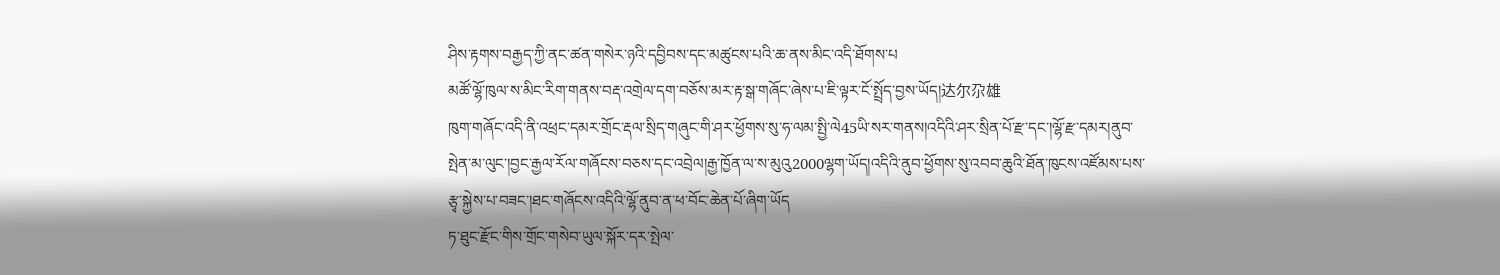ཤིས་རྟགས་བརྒྱད་ཀྱི་ནང་ཚན་གསེར་ཉའི་དབྱིབས་དང་མཚུངས་པའི་ཆ་ནས་མིང་འདི་ཐོགས་པ
མཚོ་ལྷོ་ཁུལ་ས་མིང་རིག་གནས་བརྡ་འགྲེལ་དག་བཅོས་མར་རྟ་སྒ་གཞོང་ཞེས་པ་ཇི་ལྟར་ངོ་སྤྲོད་བྱས་ཡོད།达尔尕雄
ཁུག་གཞོང་འདི་ནི་འཕྲང་དམར་གྲོང་རྡལ་སྲིད་གཞུང་གི་ཤར་ཕྱོགས་སུ་ཧ་ལམ་སྤྱི་ལེ45ཡི་སར་གནས།འདིའི་ཤར་སྲིན་པོ་རྫ་དང་།ལྷོ་རྫ་དམར།ནུབ་སྤེན་མ་ལུང་།བྱང་རྒྱལ་རོལ་གཞོངས་བཅས་དང་འབྲེལ།རྒྱ་ཁྱོན་ལ་ས་མུའུ2000ལྷག་ཡོད།འདིའི་ནུབ་ཕྱོགས་སུ་འབབ་ཆུའི་ཐོན་ཁུངས་འཛོམས་པས་རྩྭ་སྐྱེས་པ་བཟང་།ཐང་གཞོངས་འདིའི་ལྷོ་ནུབ་ན་ཕ་བོང་ཆེན་པོ་ཞིག་ཡོད
ཏ་ཐུང་རྫོང་གིས་གྲོང་གསེབ་ཡུལ་སྐོར་དར་སྤེལ་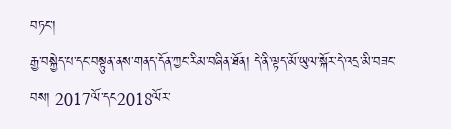བཏང་།
རྒྱ་བསྐྱེད་པ་དང་བསྟུན་ནས་གནད་དོན་ཀྱང་རིམ་བཞིན་ཐོན། དེ་ནི་ལྟད་མོ་ཡུལ་སྐོར་དེ་འདྲ་མི་བཟང་བས། 2017ལོ་དང2018ལོར་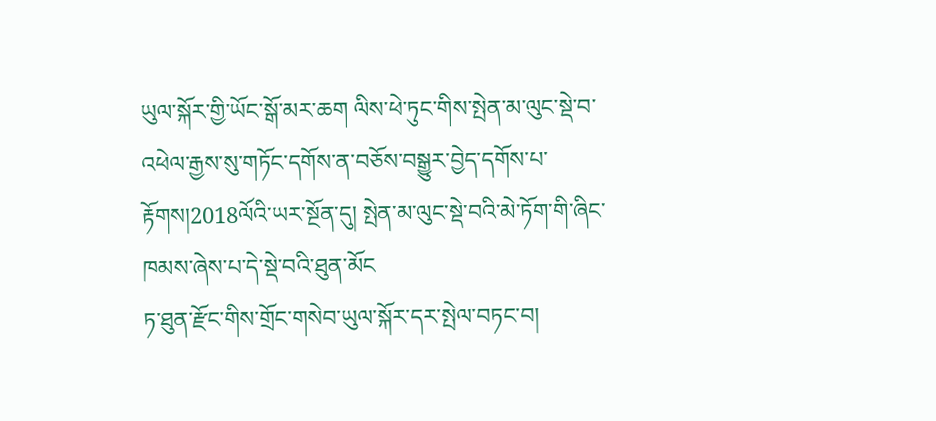ཡུལ་སྐོར་གྱི་ཡོང་སྒོ་མར་ཆག ལིས་ཕེ་ཏུང་གིས་སྤེན་མ་ལུང་སྡེ་བ་འཕེལ་རྒྱས་སུ་གཏོང་དགོས་ན་བཅོས་བསྒྱུར་བྱེད་དགོས་པ་རྟོགས།2018ལོའི་ཡར་སྔོན་དུ། སྤེན་མ་ལུང་སྡེ་བའི་མེ་ཏོག་གི་ཞིང་ཁམས་ཞེས་པ་དེ་སྡེ་བའི་ཐུན་མོང
ཏ་ཐུན་རྫོང་གིས་གྲོང་གསེབ་ཡུལ་སྐོར་དར་སྤེལ་བཏང་བ།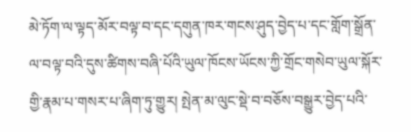མེ་ཏོག་ལ་ལྟད་མོར་བལྟ་བ་དང་དགུན་ཁར་གངས་ཤུད་བྱེད་པ་དང་གློག་སྒྲོན་ལ་བལྟ་བའི་དུས་ཚིགས་བཞི་པོའི་ཡུལ་ཁོངས་ཡོངས་ཀྱི་གྲོང་གསེབ་ཡུལ་སྐོར་གྱི་རྣམ་པ་གསར་པ་ཞིག་ཏུ་གྱུར། སྤེན་མ་ལུང་སྡེ་བ་བཅོས་བསྒྱུར་བྱེད་པའི་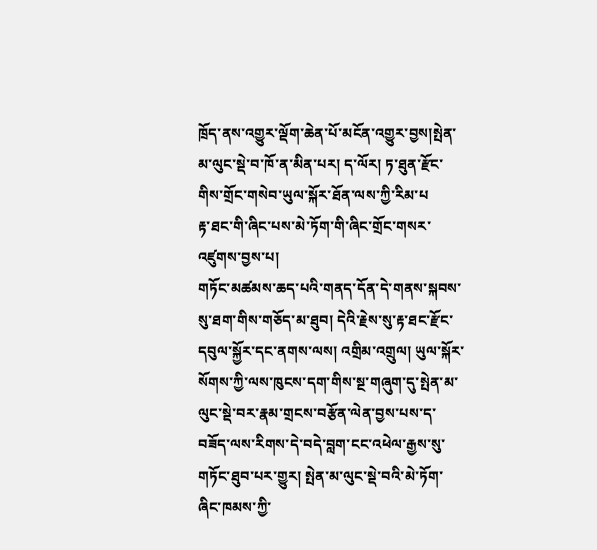ཁྲོད་ནས་འགྱུར་ལྡོག་ཆེན་པོ་མངོན་འགྱུར་བྱས།སྤེན་མ་ལུང་སྡེ་བ་ཁོ་ན་མིན་པར། ད་ལོར། ཏ་ཐུན་རྫོང་གིས་གྲོང་གསེབ་ཡུལ་སྐོར་ཐོན་ལས་ཀྱི་རིམ་པ
རྟ་ཐང་གི་ཞིང་པས་མེ་ཏོག་གི་ཞིང་གྲོང་གསར་འཛུགས་བྱས་པ།
གཏོང་མཚམས་ཆད་པའི་གནད་དོན་དེ་གནས་སྐབས་སུ་ཐག་གིས་གཅོད་མ་ཐུབ། དེའི་རྗེས་སུ་རྟ་ཐང་རྫོང་དབུལ་སྐྱོར་དང་ནགས་ལས། འགྲིམ་འགྲུལ། ཡུལ་སྐོར་སོགས་ཀྱི་ལས་ཁུངས་དག་གིས་སྔ་གཞུག་དུ་སྤེན་མ་ལུང་སྡེ་བར་རྣམ་གྲངས་བརྩོན་ལེན་བྱས་པས་ད་བཟོད་ལས་རིགས་དེ་བདེ་བླག་ངང་འཕེལ་རྒྱས་སུ་གཏོང་ཐུབ་པར་གྱུར། སྤེན་མ་ལུང་སྡེ་བའི་མེ་ཏོག་ཞིང་ཁམས་ཀྱི་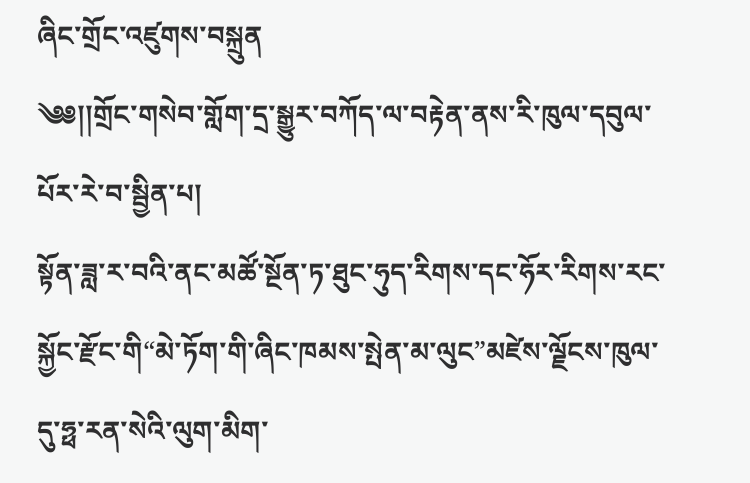ཞིང་གྲོང་འཛུགས་བསྐྲུན
༄༅།།གྲོང་གསེབ་གློག་དྲ་སྒྱུར་བཀོད་ལ་བརྟེན་ནས་རི་ཁུལ་དབུལ་པོར་རེ་བ་སྦྱིན་པ།
སྟོན་ཟླ་ར་བའི་ནང་མཚོ་སྔོན་ཏ་ཐུང་ཧུད་རིགས་དང་ཧོར་རིགས་རང་སྐྱོང་རྫོང་གི“མེ་ཏོག་གི་ཞིང་ཁམས་སྤེན་མ་ལུང”མཛེས་ལྗོངས་ཁུལ་དུ་ཧྥ་རན་སེའི་ལུག་མིག་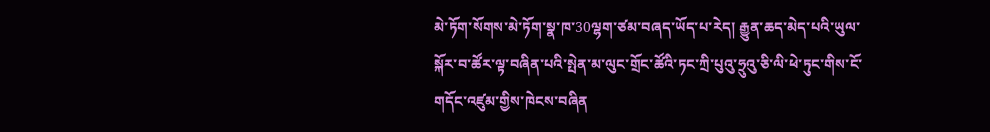མེ་ཏོག་སོགས་མེ་ཏོག་སྣ་ཁ་30ལྷག་ཙམ་བཞད་ཡོད་པ་རེད། རྒྱུན་ཆད་མེད་པའི་ཡུལ་སྐོར་བ་ཚོར་ལྟ་བཞིན་པའི་སྤེན་མ་ལུང་གྲོང་ཚོའི་ཏང་ཀྲི་པུའུ་ཧྲུའུ་ཅི་ལི་ཕེ་ཏུང་གིས་ངོ་གདོང་འཛུམ་གྱིས་ཁེངས་བཞིན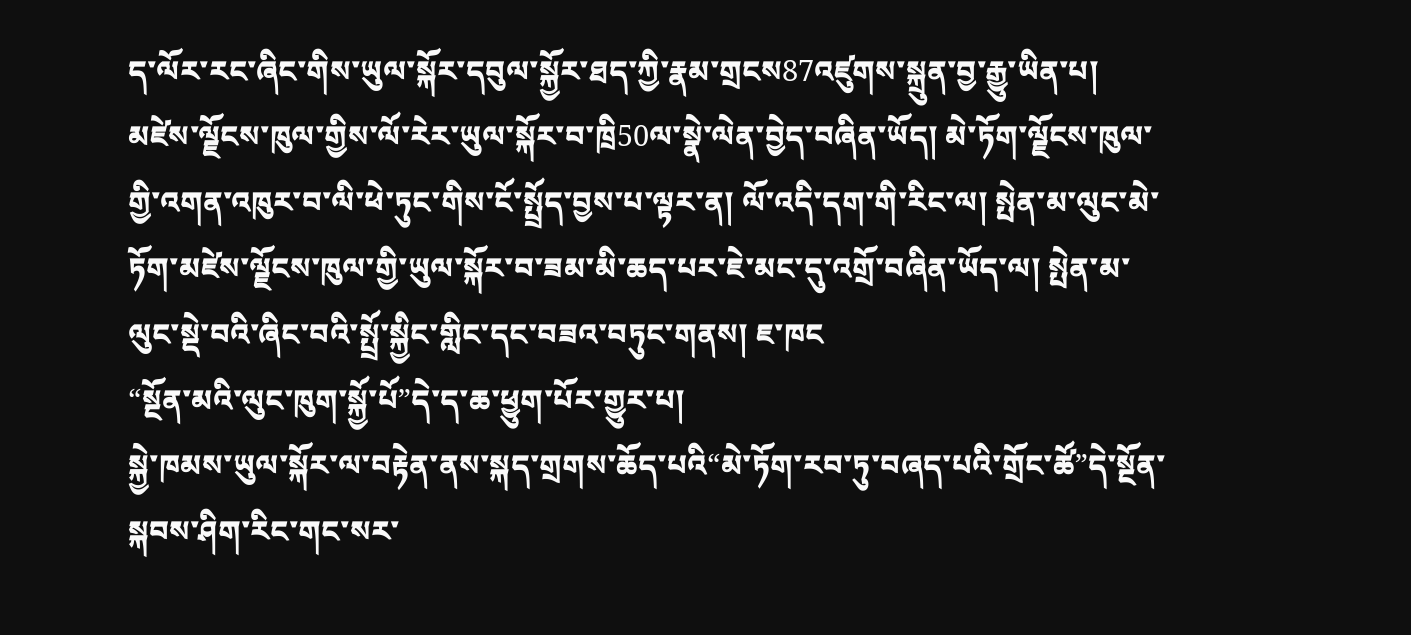ད་ལོར་རང་ཞིང་གིས་ཡུལ་སྐོར་དབུལ་སྐྱོར་ཐད་ཀྱི་རྣམ་གྲངས87འཛུགས་སྐྲུན་བྱ་རྒྱུ་ཡིན་པ།
མཛེས་ལྗོངས་ཁུལ་གྱིས་ལོ་རེར་ཡུལ་སྐོར་བ་ཁྲི50ལ་སྣེ་ལེན་བྱེད་བཞིན་ཡོད། མེ་ཏོག་ལྗོངས་ཁུལ་གྱི་འགན་འཁུར་བ་ལི་ཕེ་ཏུང་གིས་ངོ་སྤྲོད་བྱས་པ་ལྟར་ན། ལོ་འདི་དག་གི་རིང་ལ། སྤེན་མ་ལུང་མེ་ཏོག་མཛེས་ལྗོངས་ཁུལ་གྱི་ཡུལ་སྐོར་བ་ཟམ་མི་ཆད་པར་ཇེ་མང་དུ་འགྲོ་བཞིན་ཡོད་ལ། སྤེན་མ་ལུང་སྡེ་བའི་ཞིང་བའི་སྤྲོ་སྐྱིང་གླིང་དང་བཟའ་བཏུང་གནས། ཇ་ཁང
“སྔོན་མའི་ལུང་ཁུག་སྐྱོ་པོ”དེ་ད་ཆ་ཕྱུག་པོར་གྱུར་པ།
སྐྱེ་ཁམས་ཡུལ་སྐོར་ལ་བརྟེན་ནས་སྐད་གྲགས་ཆོད་པའི“མེ་ཏོག་རབ་ཏུ་བཞད་པའི་གྲོང་ཚོ”དེ་སྔོན་སྐབས་ཤིག་རིང་གང་སར་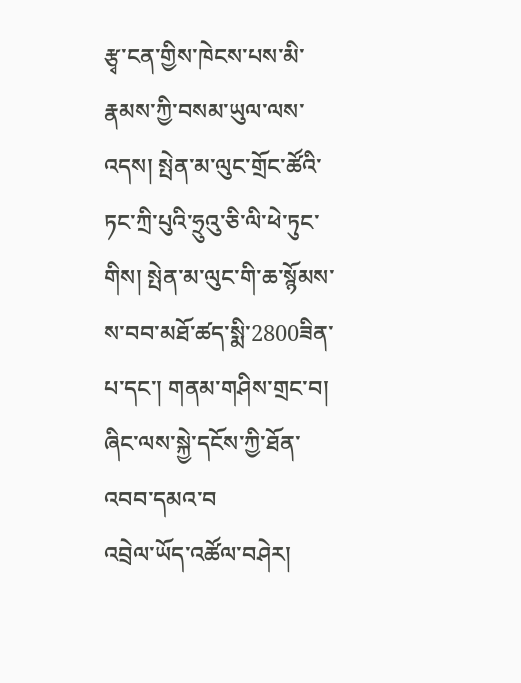རྩྭ་ངན་གྱིས་ཁེངས་པས་མི་རྣམས་ཀྱི་བསམ་ཡུལ་ལས་འདས། སྤེན་མ་ལུང་གྲོང་ཚོའི་ཏང་ཀྲི་པུའི་ཧྲུའུ་ཅི་ལི་ཕེ་ཏུང་གིས། སྤེན་མ་ལུང་གི་ཆ་སྙོམས་ས་བབ་མཐོ་ཚད་སྨི་2800ཟིན་པ་དང་། གནམ་གཤིས་གྲང་བ། ཞིང་ལས་སྐྱེ་དངོས་ཀྱི་ཐོན་འབབ་དམའ་བ
འབྲེལ་ཡོད་འཚོལ་བཤེར།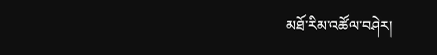མཐོ་རིམ་འཚོལ་བཤེར།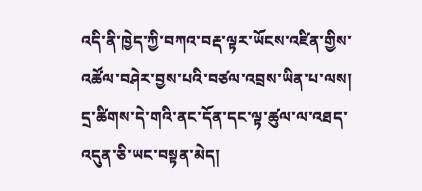འདི་ནི་ཁྱེད་ཀྱི་བཀའ་བརྡ་ལྟར་ཡོངས་འཛིན་གྱིས་འཚོལ་བཤེར་བྱས་པའི་བཙལ་འབྲས་ཡིན་པ་ལས། དྲ་ཚིགས་དེ་གའི་ནང་དོན་དང་ལྟ་ཚུལ་ལ་འཐད་འདུན་ཅི་ཡང་བསྟན་མེད།